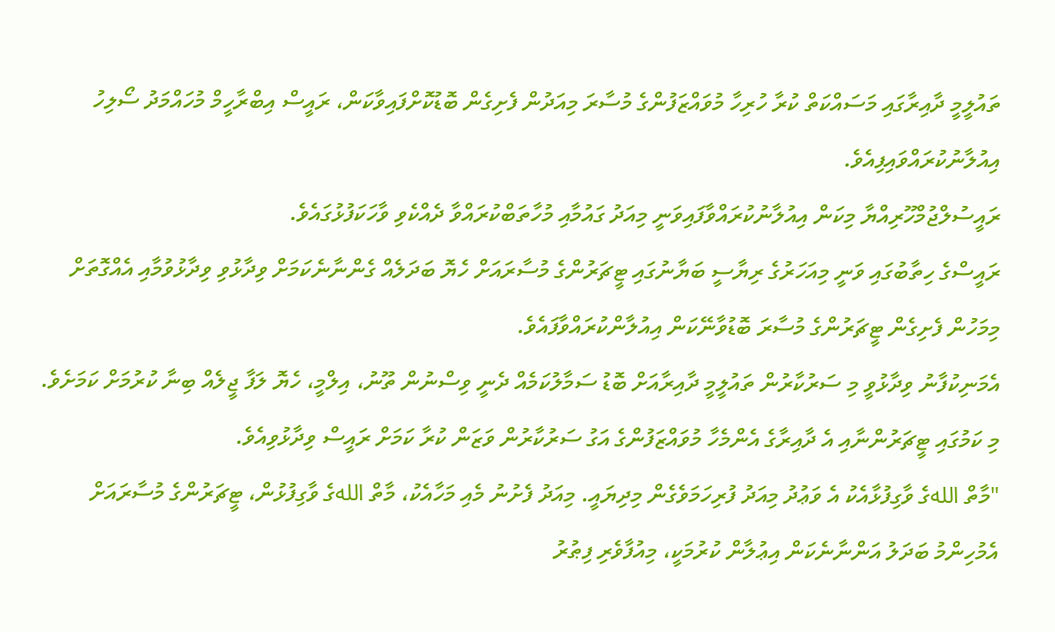ތައުލީމީ ދާއިރާގައި މަސައްކަތް ކުރާ ހުރިހާ މުވައްޒަފުންގެ މުސާރަ މިއަދުން ފެށިގެން ބޮޑުކޮށްފައިވާކަން، ރައީސް އިބްރާހީމް މުހައްމަދު ސޯލިހު އިއުލާނުކުރައްވައިފިއެވެ.
ރައީސުލްޖުމްހޫރިއްޔާ މިކަން އިއުލާނުކުރައްވާފައިވަނީ މިއަދު ގައުމާއި މުހާތަބްކުރައްވާ ދެއްކެވި ވާހަކަފުޅުގައެވެ.
ރައީސްގެ ހިތާބުގައި ވަނީ މިއަހަރުގެ ރިޔާސީ ބަޔާނުގައި ޓީޗަރުންގެ މުސާރައަށް ހެޔޮ ބަދަލެއް ގެންނާނެކަމަށް ވިދާޅުވި ވިދާޅުވުމާއި އެއްގޮތަށް މިމަހުން ފެށިގެން ޓީޗަރުންގެ މުސާރަ ބޮޑުވާނޭކަން އިއުލާންކުރައްވާފައެވެ.
އެމަނިކުފާނު ވިދާޅުވީ މި ސަރުކާރުން ތައުލީމީ ދާއިރާއަށް ބޮޑު ސަމާލުކަމެއް ދެނީ ވިސްނުން ތޫނު، އިލްމީ، ހެޔޮ ލަފާ ޖީލެއް ބިނާ ކުރުމަށް ކަމަށެވެ. މި ކަމުގައި ޓީޗަރުންނާއި އެ ދާއިރާގެ އެންމެހާ މުވައްޒަފުންގެ އަގު ސަރުކާރުން ވަޒަން ކުރާ ކަމަށް ރައީސް ވިދާޅުވިއެވެ.
"މާތް اللهގެ ވާގިފުޅާއެކު އެ ވަޢުދު މިއަދު ފުރިހަމަވެގެން މިދިޔައީ. މިއަދު ފެށުނު މެއި މަހާއެކު، މާތް اللهގެ ވާގިފުޅުން، ޓީޗަރުންގެ މުސާރައަށް އެމުހިންމު ބަދަލު އަންނާނެކަން އިޢުލާން ކުރުމަކީ، މިއުފާވެރި ފިޠުރު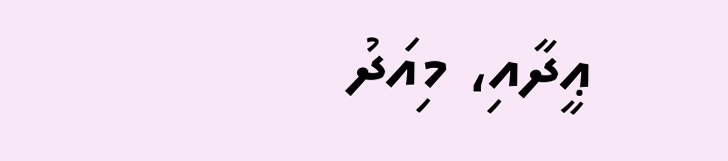ޢީދާއި، މިއަދު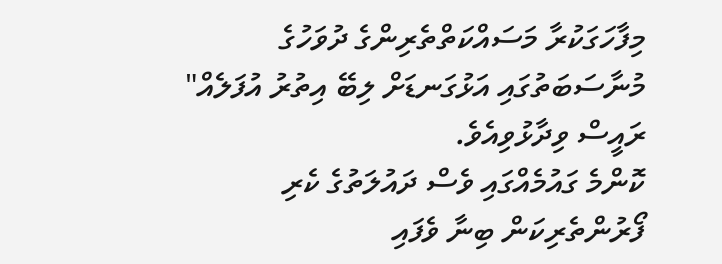މިފާހަގަކުރާ މަސައްކަތްތެރިންގެ ދުވަހުގެ މުނާސަބަތުގައި އަޅުގަނޑަށް ލިބޭ އިތުރު އުފަލެއް" ރައީސް ވިދާޅުވިއެވެ.
ކޮންމެ ގައުމެއްގައި ވެސް ދައުލަތުގެ ކެރި ފޯރުންތެރިކަން ބިނާ ވެފައި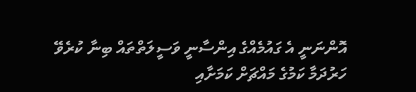އޮންނަނީ އެ ގައުމެއްގެ އިންސާނީ ވަސީލަތްތައް ބިނާ ކުރެވޭ ހަރުދަމާ ކަމުގެ މައްޗަށް ކަމަށާއި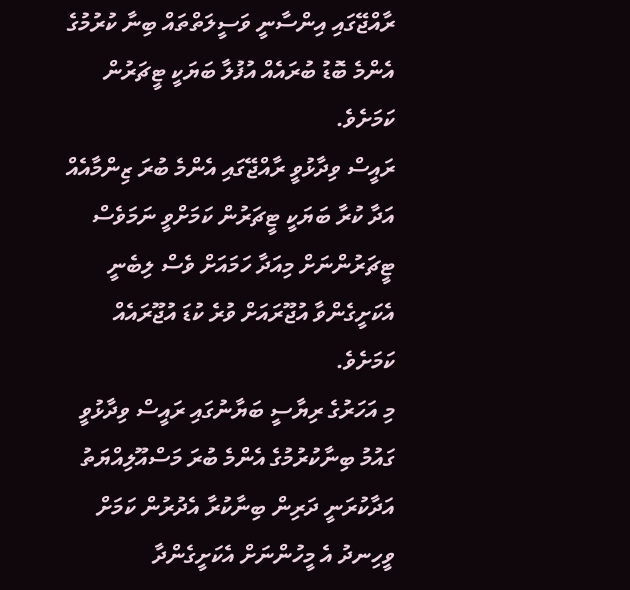ރާއްޖޭގައި އިންސާނީ ވަސީލަތްތައް ބިނާ ކުރުމުގެ އެންމެ ބޮޑު ބުރައެއް އުފުލާ ބަޔަކީ ޓީޗަރުން ކަމަށެވެ.
ރައީސް ވިދާޅުވީ ރާއްޖޭގައި އެންމެ ބުރަ ޒިންމާއެއް އަދާ ކުރާ ބަޔަކީ ޓީޗަރުން ކަމަށްވީ ނަމަވެސް ޓީޗަރުންނަށް މިއަދާ ހަމައަށް ވެސް ލިބެނީ އެކަށީގެންވާ އުޖޫރައަށް ވުރެ ކުޑަ އުޖޫރައެއް ކަމަށެވެ.
މި އަހަރުގެ ރިޔާސީ ބަޔާނުގައި ރައީސް ވިދާޅުވީ ގައުމު ބިނާކުރުމުގެ އެންމެ ބުރަ މަސްއޫލިއްޔަތު އަދާކުރަނީ ދަރިން ބިނާކުރާ އެދުރުން ކަމަށް ވީހިނދު އެ މީހުންނަށް އެކަށީގެންދާ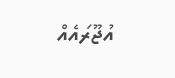އުޖޫރައެއް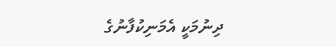ދިނުމަކީ އެމަނިކުފާނުގެ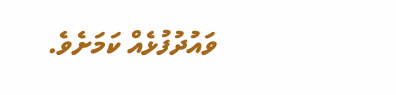ވައުދުފުޅެއް ކަމަށެވެ.